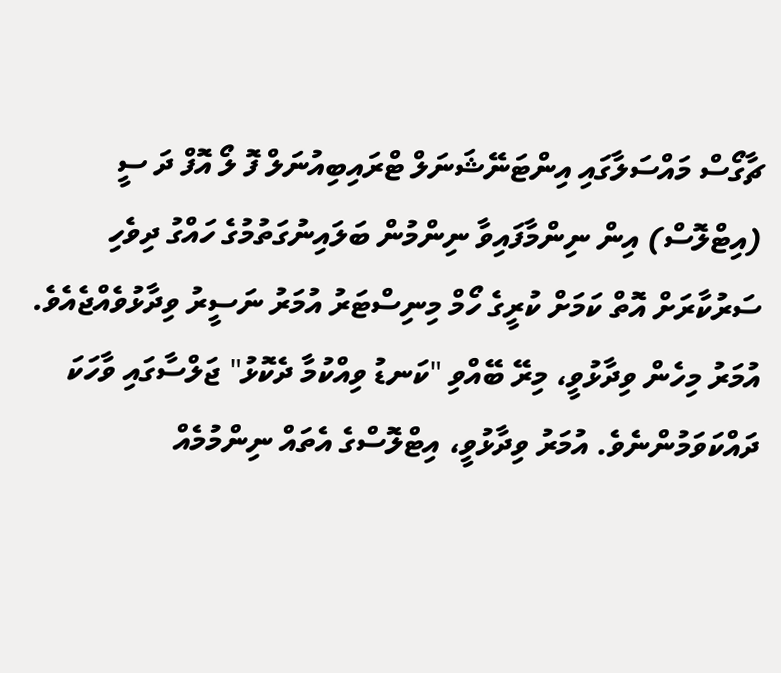ޗާގޯސް މައްސަލާގައި އިންޓަނޭޝަނަލް ޓްރައިބިއުނަލް ފޮ ލޯ އޮފް ދަ ސީ (އިޓްލޮސް) އިން ނިންމާފައިވާ ނިންމުން ބަލައިނުގަތުމުގެ ހައްގު ދިވެހި ސަރުކާރަށް އޮތް ކަމަށް ކުރީގެ ހޯމް މިނިސްޓަރު އުމަރު ނަސީރު ވިދާޅުވެއްޖެއެވެ.
އުމަރު މިހެން ވިދާޅުވީ، މިރޭ ބޭއްވި "ކަނޑު ވިއްކުމާ ދެކޮޅު" ޖަލްސާގައި ވާހަކަ ދައްކަވަމުންނެވެ. އުމަރު ވިދާޅުވީ، އިޓްލޮސްގެ އެތައް ނިންމުމެއް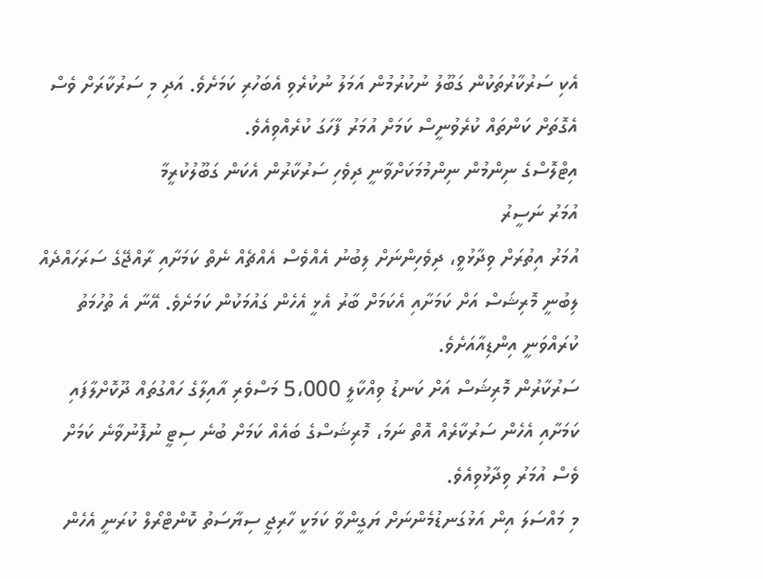އެކި ސަރުކާރުތަކުން ގަބޫލު ނުކުރުމުން އަމަލު ނުކުރެވި އެބަހުރި ކަމަށެވެ. އަދި މި ސަރުކާރަށް ވެސް އެގޮތަށް ކަންތައް ކުރެވުނީސް ކަމަށް އުމަރު ފާހަގަ ކުރެއްވިއެވެ.
އިޓްލޮސްގެ ނިންމުން ނިންމުމަކަށްވާނީ ދިވެހި ސަރުކާރުން އެކަން ގަބޫލުކުރީމާ
އުމަރު ނަސީރު
އުމަރު އިތުރަށް ވިދާޅުވީ، ދިވެހިންނަށް ލިބުނު އެއްވެސް އެއްޗެއް ނެތް ކަމަށާއި ރާއްޖޭގެ ސަރަހައްދެއް ލިބުނީ މޮރިޝަސް އަށް ކަމަށާއި އެކަމަށް ބާރު އެޅީ އެހެން ގައުމަކުން ކަމަށެވެ. އޭނާ އެ ތުހުމަތު ކުރައްވަނީ އިންޑިއާއަށެވެ.
ސަރުކާރުން މޮރިޝަސް އަށް ކަނޑު ވިއްކާލީ 5،000 މަސްވެރި އާއިލާގެ ހައްގުތައް ދޫކޮށްލާފައި ކަމަށާއި އެހެން ސަރުކާރެއް އޮތް ނަމަ، މޮރިޝަސްގެ ބައެއް ކަމަށް ބުނެ ސިޓީ ނުފޮނުވާނެ ކަމަށް ވެސް އުމަރު ވިދާޅުވިއެވެ.
މި މައްސަލަ އިން އަޅުގަނޑުމެންނަށް ޔަގީންވާ ކަމަކީ ހާރިޖީ ސިޔާސަތު ކޮންޓްރޯލް ކުރަނީ އެހެން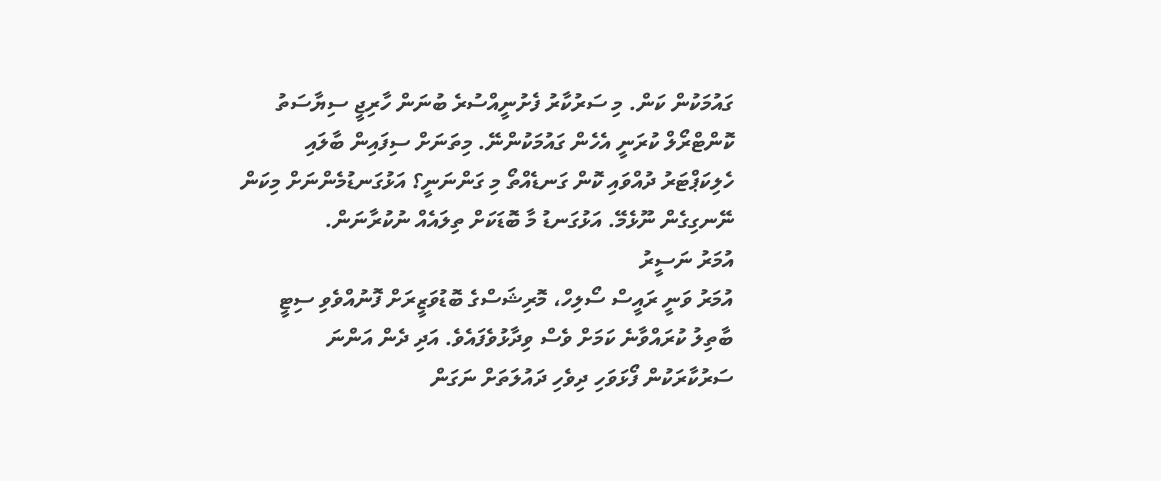ގައުމަކުން ކަން. މި ސަރުކާރު ފެށުނީއްސުރެ ބުނަން ހާރިޖީ ސިޔާސަތު ކޮންޓްރޯލް ކުރަނީ އެހެން ގައުމަކުންނޭ. މިތަނަށް ސިފައިން ބާލައި ހެލިކަޕްޓަރު ދުއްވައި ކޮން ގަނޑެއްތޯ މި ގަންނަނީ؟ އަޅުގަނޑުމެންނަށް މިކަން ނޭނގިގެން ނޫޅެމޭ. އަޅުގަނޑު މާ ބޮޑަކަށް ތިލައެއް ނުކުރާނަން.
އުމަރު ނަސީރު
އުމަރު ވަނީ ރައީސް ސޯލިހް، މޮރިޝަސްގެ ބޮޑުވަޒީރަށް ފޮނުއްވެވި ސިޓީ ބާތިލު ކުރައްވާނެ ކަމަށް ވެސް ވިދާޅުވެފައެވެ. އަދި ދެން އަންނަ ސަރުކާރަކުން ފޯޅަވަހި ދިވެހި ދައުލަތަށް ނަގަން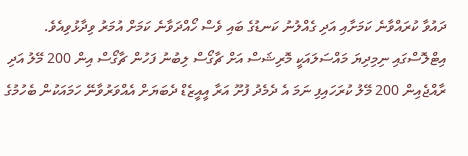ދައުވާ ކުރައްވާނެ ކަމަށާއި އަދި ގެއްލުނު ކަނޑުގެ ބައި ވެސް ހޯއްދަވާނެ ކަމަށް އުމަރު ވިދާޅުވިއެވެ.
އިޓްލޮސްގައި ނިމިދިޔަ މައްސަލައަކީ މޮރިޝަސް އަށް ޗާގޯސް ލިބުނު ފަހުން ޗާގޯސް އިން 200 މޭލު އަދި ރާއްޖެއިން 200 މޭލު ކުރަހައިފި ނަމަ އެ ދެމެދު ފުށޫ އަރާ އީއީޒެޑް ދެބަޔަށް އެއްވަރުވާނޭ ހަމައަކުން ބެހުމުގެ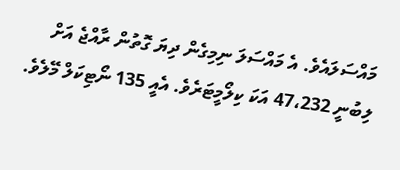މައްސަލައެވެ. އެ މައްސަލަ ނިމިގެން ދިޔަ ގޮތުން ރާއްޖެ އަށް ލިބުނީ 47،232 އަކަ ކިލޯމީޓަރެވެ. އެއީ 135 ނޯޓިކަލް މޭލެވެ.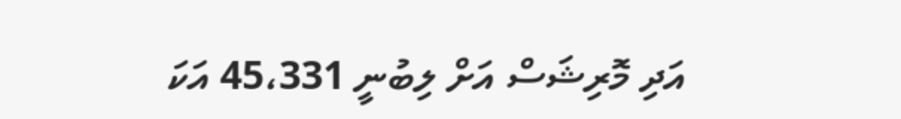އަދި މޮރިޝަސް އަށް ލިބުނީ 45،331 އަކަ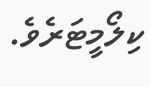ކިލޯމީޓަރެވެ.